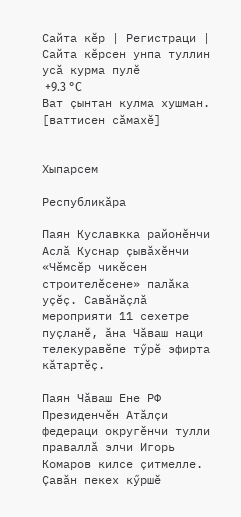Сайта кӗр | Регистраци | Сайта кӗрсен унпа туллин усӑ курма пулӗ
 +9.3 °C
Ват ҫынтан кулма хушман.
[ваттисен сӑмахӗ]


Хыпарсем

Республикӑра

Паян Куславкка районӗнчи Аслӑ Куснар ҫывӑхӗнчи «Чӗмсӗр чикӗсен строителӗсене» палӑка уҫӗҫ. Савӑнӑҫлӑ мероприяти 11 сехетре пуҫланӗ, ӑна Чӑваш наци телекуравӗпе тӳрӗ эфирта кӑтартӗҫ.

Паян Чӑваш Ене РФ Президенчӗн Атӑлҫи федераци округӗнчи тулли праваллӑ элчи Игорь Комаров килсе ҫитмелле. Ҫавӑн пекех кӳршӗ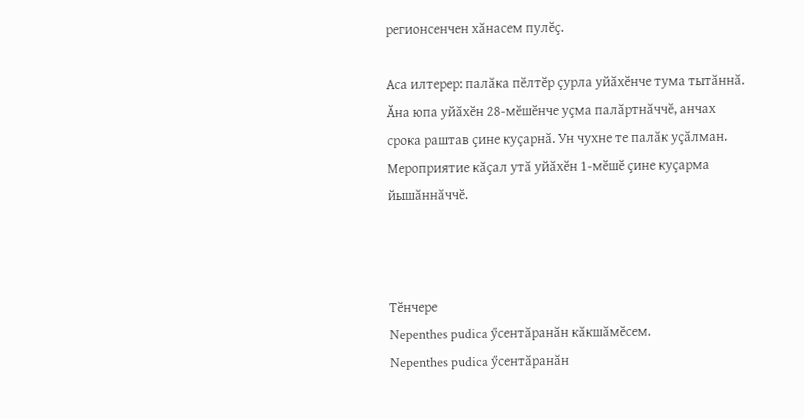регионсенчен хӑнасем пулӗҫ.

Аса илтерер: палӑка пӗлтӗр ҫурла уйӑхӗнче тума тытӑннӑ. Ӑна юпа уйӑхӗн 28-мӗшӗнче уҫма палӑртнӑччӗ, анчах срока раштав ҫине куҫарнӑ. Ун чухне те палӑк уҫӑлман. Мероприятие кӑҫал утӑ уйӑхӗн 1-мӗшӗ ҫине куҫарма йышӑннӑччӗ.



Тӗнчере
Nepenthes pudica ӳсентӑранӑн кӑкшӑмӗсем.
Nepenthes pudica ӳсентӑранӑн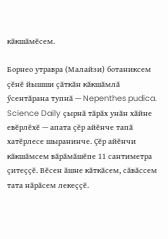кӑкшӑмӗсем.

Борнео утравра (Малайзи) ботаниксем ҫӗнӗ йышши ҫӑткӑн кӑкшӑмлӑ ӳсентӑрана тупнӑ — Nepenthes pudica. Science Daily ҫырнӑ тӑрӑх унӑн хӑйне евӗрлӗхӗ — апата ҫӗр айӗнче тапӑ хатӗрлесе шыранинче. Ҫӗр айӗнчи кӑкшӑмсем вӑрӑмӑшӗпе 11 сантиметра ҫитеҫҫӗ. Вӗсен ӑшне кӑткӑсем, сӑвӑссем тата нӑрӑсем лекеҫҫӗ.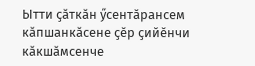Ытти ҫӑткӑн ӳсентӑрансем кӑпшанкӑсене ҫӗр ҫийӗнчи кӑкшӑмсенче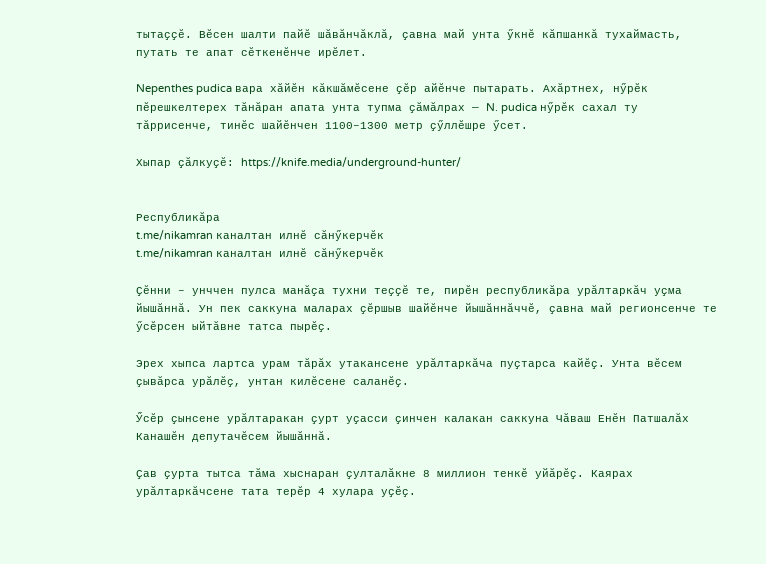тытаҫҫӗ. Вӗсен шалти пайӗ шӑвӑнчӑклӑ, ҫавна май унта ӳкнӗ кӑпшанкӑ тухаймасть, путать те апат сӗткенӗнче ирӗлет.

Nepenthes pudica вара хӑйӗн кӑкшӑмӗсене ҫӗр айӗнче пытарать. Ахӑртнех, нӳрӗк пӗрешкелтерех тӑнӑран апата унта тупма ҫӑмӑлрах — N. pudica нӳрӗк сахал ту тӑррисенче, тинӗс шайӗнчен 1100–1300 метр ҫӳллӗшре ӳсет.

Хыпар ҫӑлкуҫӗ: https://knife.media/underground-hunter/


Республикӑра
t.me/nikamran каналтан илнӗ сӑнӳкерчӗк
t.me/nikamran каналтан илнӗ сӑнӳкерчӗк

Ҫӗнни – унччен пулса манӑҫа тухни теҫҫӗ те, пирӗн республикӑра урӑлтаркӑч уҫма йышӑннӑ. Ун пек саккуна маларах ҫӗршыв шайӗнче йышӑннӑччӗ, ҫавна май регионсенче те ӳсӗрсен ыйтӑвне татса пырӗҫ.

Эрех хыпса лартса урам тӑрӑх утакансене урӑлтаркӑча пуҫтарса кайӗҫ. Унта вӗсем ҫывӑрса урӑлӗҫ, унтан килӗсене саланӗҫ.

Ӳсӗр ҫынсене урӑлтаракан ҫурт уҫасси ҫинчен калакан саккуна Чӑваш Енӗн Патшалӑх Канашӗн депутачӗсем йышӑннӑ.

Ҫав ҫурта тытса тӑма хыснаран ҫулталӑкне 8 миллион тенкӗ уйӑрӗҫ. Каярах урӑлтаркӑчсене тата терӗр 4 хулара уҫӗҫ.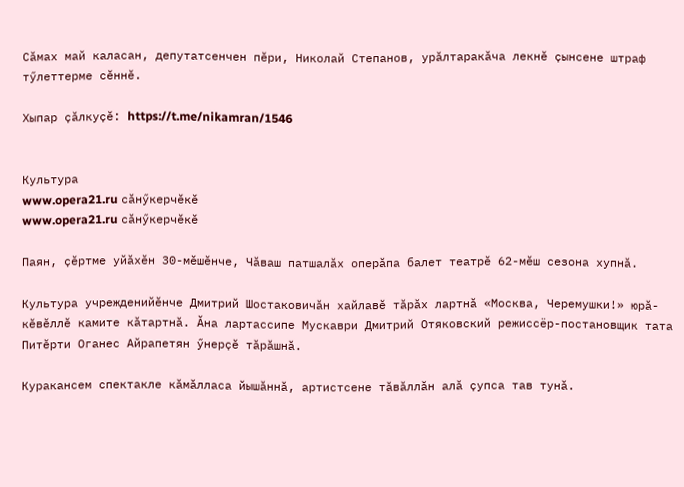Сӑмах май каласан, депутатсенчен пӗри, Николай Степанов, урӑлтаракӑча лекнӗ ҫынсене штраф тӳлеттерме сӗннӗ.

Хыпар ҫӑлкуҫӗ: https://t.me/nikamran/1546


Культура
www.opera21.ru сӑнӳкерчӗкӗ
www.opera21.ru сӑнӳкерчӗкӗ

Паян, ҫӗртме уйӑхӗн 30-мӗшӗнче, Чӑваш патшалӑх оперӑпа балет театрӗ 62-мӗш сезона хупнӑ.

Культура учрежденийӗнче Дмитрий Шостаковичӑн хайлавӗ тӑрӑх лартнӑ «Москва, Черемушки!» юрӑ-кӗвӗллӗ камите кӑтартнӑ. Ӑна лартассипе Мускаври Дмитрий Отяковский режиссёр-постановщик тата Питӗрти Оганес Айрапетян ӳнерҫӗ тӑрӑшнӑ.

Куракансем спектакле кӑмӑлласа йышӑннӑ, артистсене тӑвӑллӑн алӑ ҫупса тав тунӑ.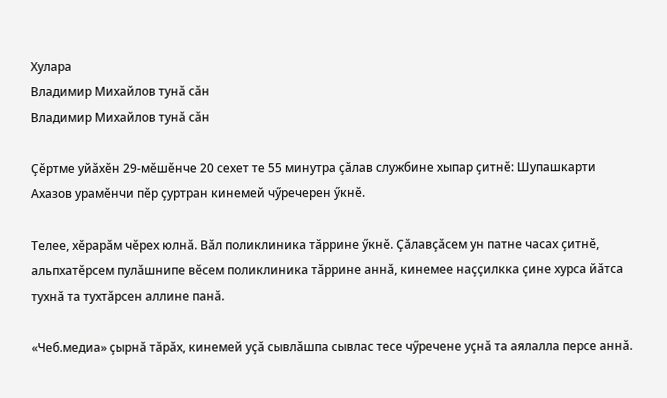Хулара
Владимир Михайлов тунӑ сӑн
Владимир Михайлов тунӑ сӑн

Ҫӗртме уйӑхӗн 29-мӗшӗнче 20 сехет те 55 минутра ҫӑлав службине хыпар ҫитнӗ: Шупашкарти Ахазов урамӗнчи пӗр ҫуртран кинемей чӳречерен ӳкнӗ.

Телее, хӗрарӑм чӗрех юлнӑ. Вӑл поликлиника тӑррине ӳкнӗ. Ҫӑлавҫӑсем ун патне часах ҫитнӗ, альпхатӗрсем пулӑшнипе вӗсем поликлиника тӑррине аннӑ, кинемее наҫҫилкка ҫине хурса йӑтса тухнӑ та тухтӑрсен аллине панӑ.

«Чеб.медиа» ҫырнӑ тӑрӑх, кинемей уҫӑ сывлӑшпа сывлас тесе чӳречене уҫнӑ та аялалла персе аннӑ.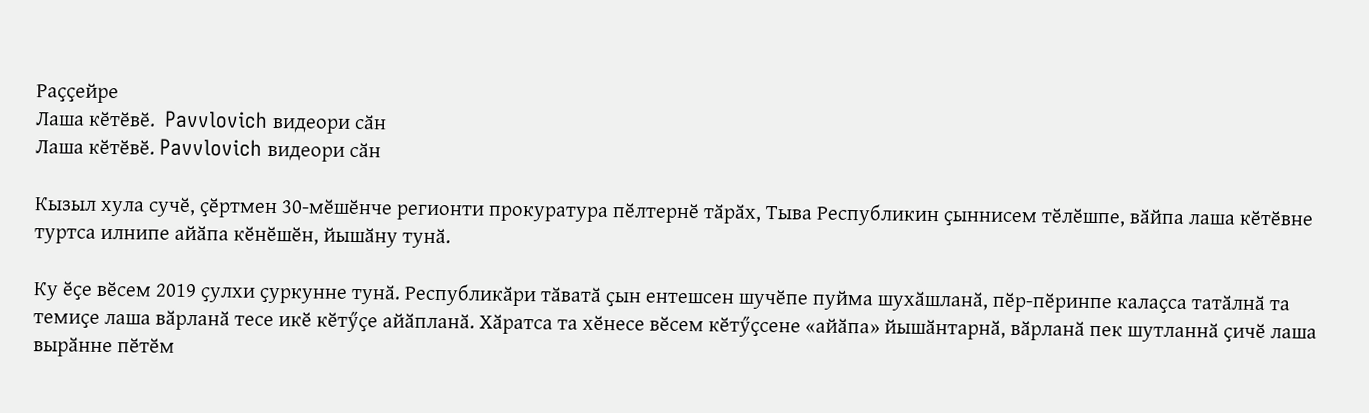Раҫҫейре
Лаша кӗтӗвӗ.  Pavvlovich видеори сӑн
Лаша кӗтӗвӗ. Pavvlovich видеори сӑн

Кызыл хула сучӗ, ҫӗртмен 30-мӗшӗнче регионти прокуратура пӗлтернӗ тӑрӑх, Тыва Республикин ҫыннисем тӗлӗшпе, вӑйпа лаша кӗтӗвне туртса илнипе айӑпа кӗнӗшӗн, йышӑну тунӑ.

Ку ӗҫе вӗсем 2019 ҫулхи ҫуркунне тунӑ. Республикӑри тӑватӑ ҫын ентешсен шучӗпе пуйма шухӑшланӑ, пӗр-пӗринпе калаҫса татӑлнӑ та темиҫе лаша вӑрланӑ тесе икӗ кӗтӳҫе айӑпланӑ. Хӑратса та хӗнесе вӗсем кӗтӳҫсене «айӑпа» йышӑнтарнӑ, вӑрланӑ пек шутланнӑ ҫичӗ лаша вырӑнне пӗтӗм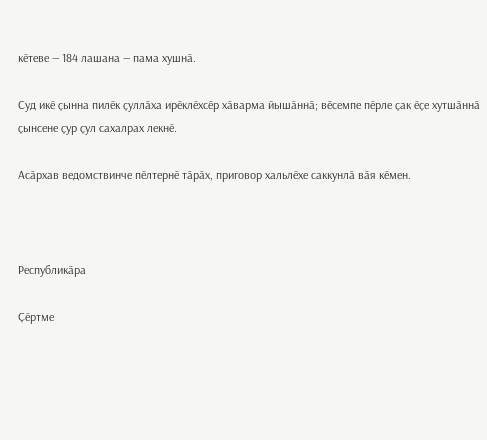кӗтеве — 184 лашана — пама хушнӑ.

Суд икӗ ҫынна пилӗк ҫуллӑха ирӗклӗхсӗр хӑварма йышӑннӑ; вӗсемпе пӗрле ҫак ӗҫе хутшӑннӑ ҫынсене ҫур ҫул сахалрах лекнӗ.

Асӑрхав ведомствинче пӗлтернӗ тӑрӑх, приговор хальлӗхе саккунлӑ вӑя кӗмен.



Республикӑра

Ҫӗртме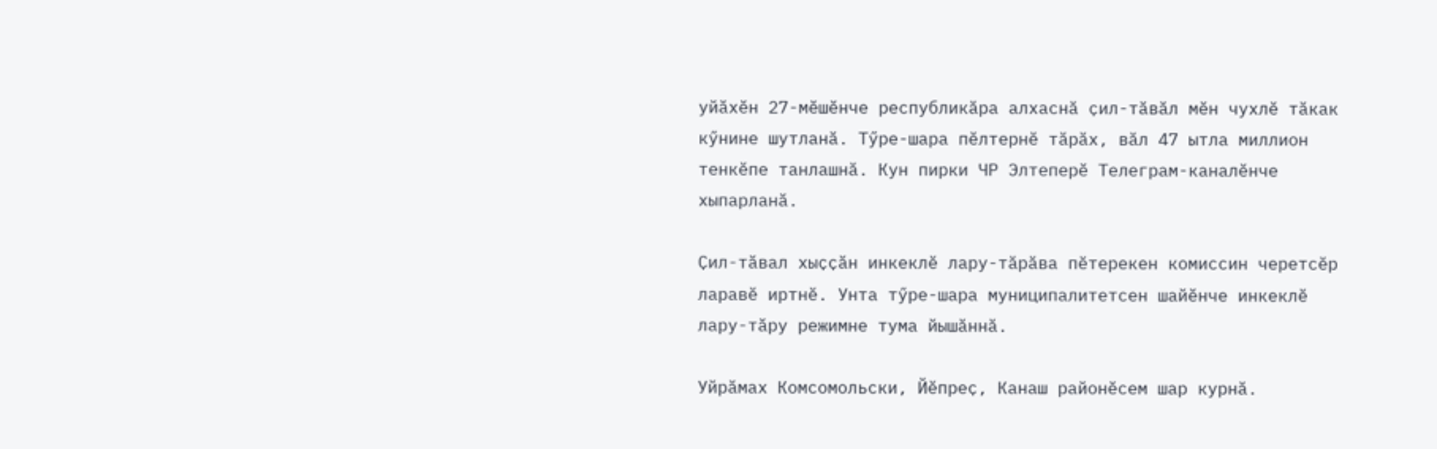уйӑхӗн 27-мӗшӗнче республикӑра алхаснӑ ҫил-тӑвӑл мӗн чухлӗ тӑкак кӳнине шутланӑ. Тӳре-шара пӗлтернӗ тӑрӑх, вӑл 47 ытла миллион тенкӗпе танлашнӑ. Кун пирки ЧР Элтеперӗ Телеграм-каналӗнче хыпарланӑ.

Ҫил-тӑвал хыҫҫӑн инкеклӗ лару-тӑрӑва пӗтерекен комиссин черетсӗр ларавӗ иртнӗ. Унта тӳре-шара муниципалитетсен шайӗнче инкеклӗ лару-тӑру режимне тума йышӑннӑ.

Уйрӑмах Комсомольски, Йӗпреҫ, Канаш районӗсем шар курнӑ.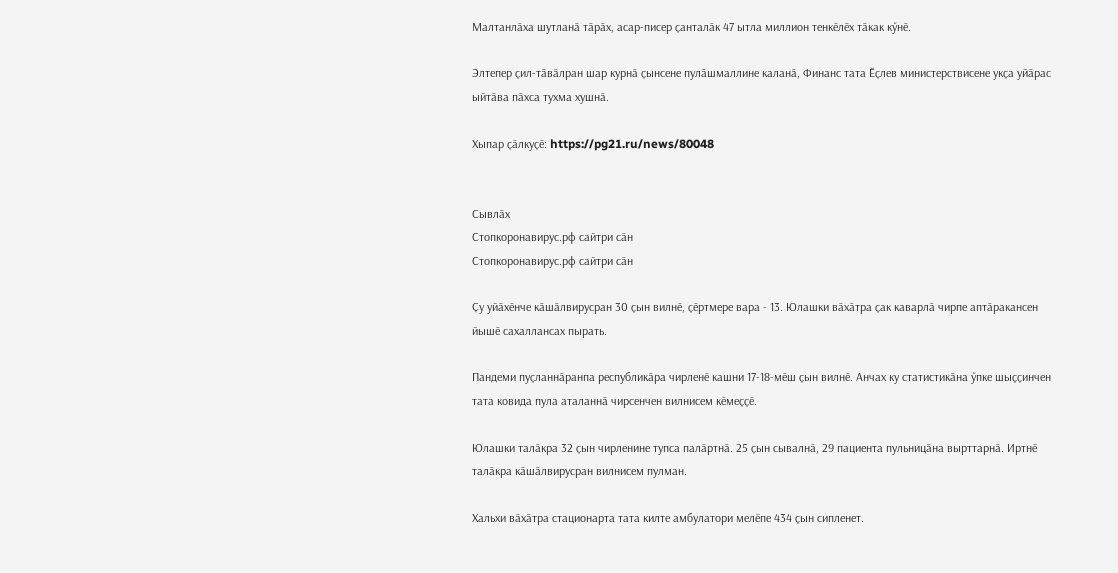Малтанлӑха шутланӑ тӑрӑх, асар-писер ҫанталӑк 47 ытла миллион тенкӗлӗх тӑкак кӳнӗ.

Элтепер ҫил-тӑвӑлран шар курнӑ ҫынсене пулӑшмаллине каланӑ, Финанс тата Ӗҫлев министерствисене укҫа уйӑрас ыйтӑва пӑхса тухма хушнӑ.

Хыпар ҫӑлкуҫӗ: https://pg21.ru/news/80048


Сывлӑх
Стопкоронавирус.рф сайтри сӑн
Стопкоронавирус.рф сайтри сӑн

Ҫу уйӑхӗнче кӑшӑлвирусран 30 ҫын вилнӗ, ҫӗртмере вара - 13. Юлашки вӑхӑтра ҫак каварлӑ чирпе аптӑракансен йышӗ сахаллансах пырать.

Пандеми пуҫланнӑранпа республикӑра чирленӗ кашни 17-18-мӗш ҫын вилнӗ. Анчах ку статистикӑна ӳпке шыҫҫинчен тата ковида пула аталаннӑ чирсенчен вилнисем кӗмеҫҫӗ.

Юлашки талӑкра 32 ҫын чирленине тупса палӑртнӑ. 25 ҫын сывалнӑ, 29 пациента пульницӑна вырттарнӑ. Иртнӗ талӑкра кӑшӑлвирусран вилнисем пулман.

Хальхи вӑхӑтра стационарта тата килте амбулатори мелӗпе 434 ҫын сипленет.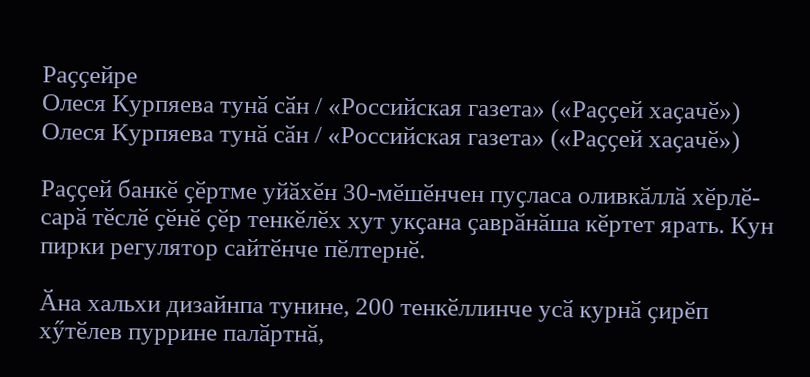Раҫҫейре
Олеся Курпяева тунӑ сӑн / «Российская газета» («Раҫҫей хаҫачӗ»)
Олеся Курпяева тунӑ сӑн / «Российская газета» («Раҫҫей хаҫачӗ»)

Раҫҫей банкӗ ҫӗртме уйӑхӗн 30-мӗшӗнчен пуҫласа оливкӑллӑ хӗрлӗ-сарӑ тӗслӗ ҫӗнӗ ҫӗр тенкӗлӗх хут укҫана ҫаврӑнӑша кӗртет ярать. Кун пирки регулятор сайтӗнче пӗлтернӗ.

Ӑна хальхи дизайнпа тунине, 200 тенкӗллинче усӑ курнӑ ҫирӗп хӳтӗлев пуррине палӑртнӑ,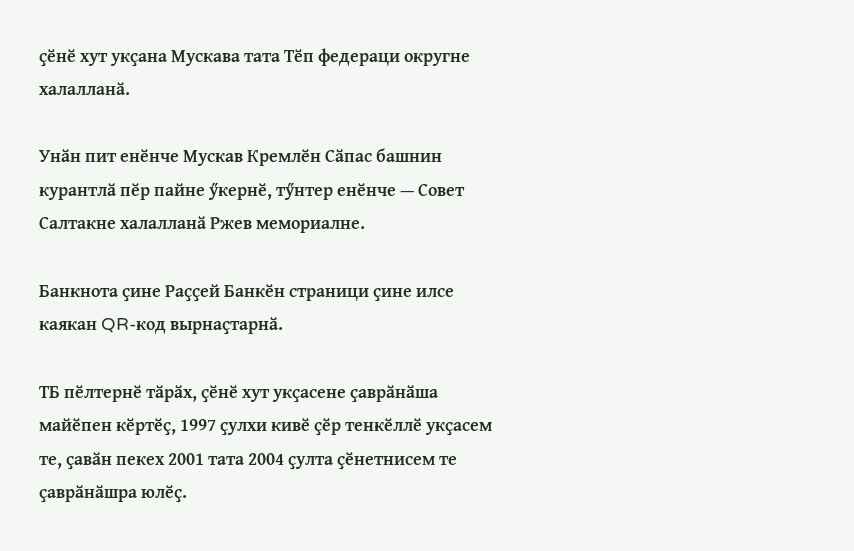ҫӗнӗ хут укҫана Мускава тата Тӗп федераци округне халалланӑ.

Унӑн пит енӗнче Мускав Кремлӗн Сӑпас башнин курантлӑ пӗр пайне ӳкернӗ, тӳнтер енӗнче — Совет Салтакне халалланӑ Ржев мемориалне.

Банкнота ҫине Раҫҫей Банкӗн страници ҫине илсе каякан QR-код вырнаҫтарнӑ.

ТБ пӗлтернӗ тӑрӑх, ҫӗнӗ хут укҫасене ҫаврӑнӑша майӗпен кӗртӗҫ, 1997 ҫулхи кивӗ ҫӗр тенкӗллӗ укҫасем те, ҫавӑн пекех 2001 тата 2004 ҫулта ҫӗнетнисем те ҫаврӑнӑшра юлӗҫ.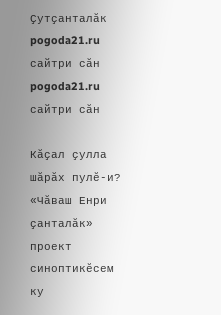Ҫутҫанталӑк
pogoda21.ru сайтри сӑн
pogoda21.ru сайтри сӑн

Кӑҫал ҫулла шӑрӑх пулӗ-и? «Чӑваш Енри ҫанталӑк» проект синоптикӗсем ку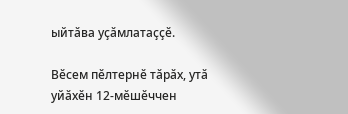ыйтӑва уҫӑмлатаҫҫӗ.

Вӗсем пӗлтернӗ тӑрӑх, утӑ уйӑхӗн 12-мӗшӗччен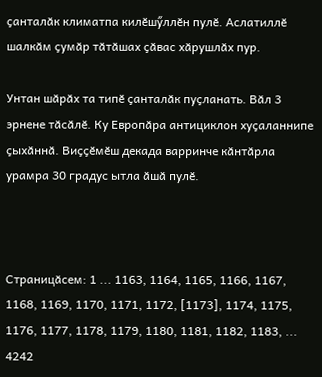ҫанталӑк климатпа килӗшӳллӗн пулӗ. Аслатиллӗ шалкӑм ҫумӑр тӑтӑшах ҫӑвас хӑрушлӑх пур.

Унтан шӑрӑх та типӗ ҫанталӑк пуҫланать. Вӑл 3 эрнене тӑсӑлӗ. Ку Европӑра антициклон хуҫаланнипе ҫыхӑннӑ. Виҫҫӗмӗш декада варринче кӑнтӑрла урамра 30 градус ытла ӑшӑ пулӗ.



Страницӑсем: 1 ... 1163, 1164, 1165, 1166, 1167, 1168, 1169, 1170, 1171, 1172, [1173], 1174, 1175, 1176, 1177, 1178, 1179, 1180, 1181, 1182, 1183, ... 4242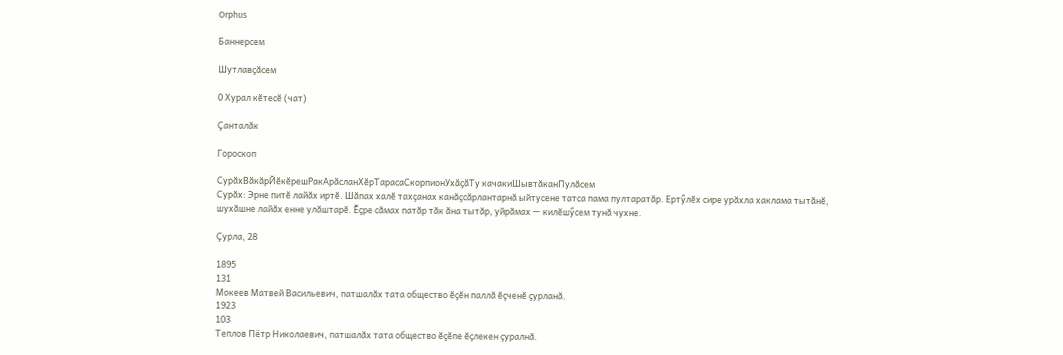Orphus

Баннерсем

Шутлавҫӑсем

0 Хурал кӗтесӗ (чат)

Ҫанталӑк

Гороскоп

СурӑхВӑкӑрЙӗкӗрешРакАрӑсланХӗрТарасаСкорпионУхӑҫӑТу качакиШывтӑканПулӑсем
Сурӑх: Эрне питӗ лайӑх иртӗ. Шӑпах халӗ тахҫанах канӑҫсӑрлантарнӑ ыйтусене татса пама пултаратӑр. Ертӳлӗх сире урӑхла хаклама тытӑнӗ, шухӑшне лайӑх енне улӑштарӗ. Ӗҫре сӑмах патӑр тӑк ӑна тытӑр, уйрӑмах — килӗшӳсем тунӑ чухне.

Ҫурла, 28

1895
131
Мокеев Матвей Васильевич, патшалӑх тата общество ӗҫӗн паллӑ ӗҫченӗ ҫурланӑ.
1923
103
Теплов Пётр Николаевич, патшалӑх тата общество ӗҫӗпе ӗҫлекен ҫуралнӑ.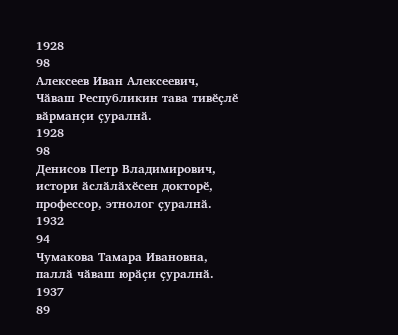1928
98
Алексеев Иван Алексеевич, Чӑваш Республикин тава тивӗҫлӗ вӑрманҫи ҫуралнӑ.
1928
98
Денисов Петр Владимирович, истори ӑслӑлӑхӗсен докторӗ, профессор, этнолог ҫуралнӑ.
1932
94
Чумакова Тамара Ивановна, паллӑ чӑваш юрӑҫи ҫуралнӑ.
1937
89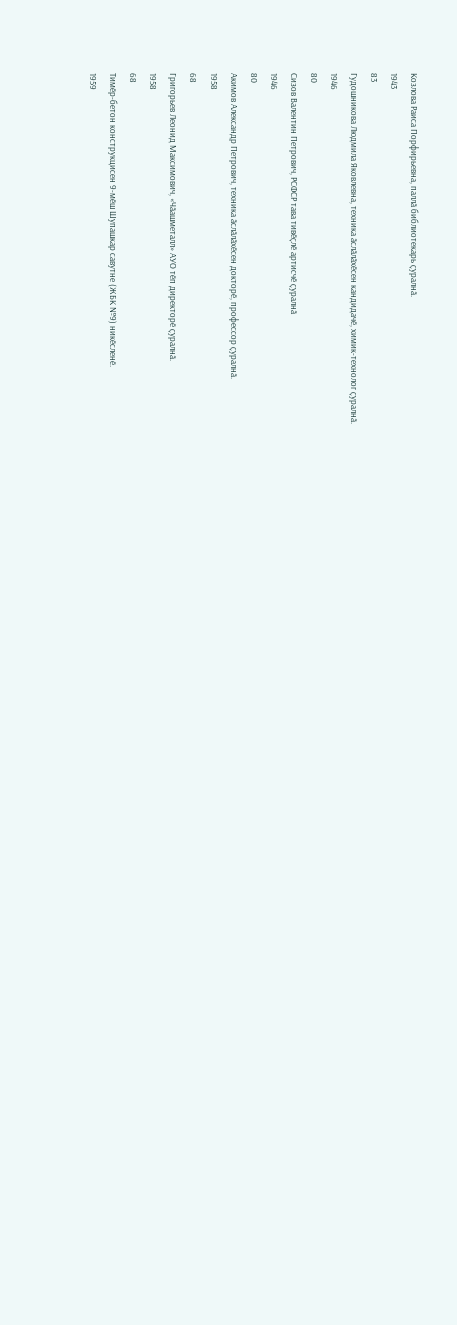Козлова Раиса Порфирьевна, паллӑ библиотекарь ҫуралнӑ.
1943
83
Гудошникова Людмила Яковлевна, техника ӑслӑлӑхӗсен кандидачӗ, химик-технолог ҫуралнӑ.
1946
80
Сизов Валентин Петрович, РСФСР тава тивӗҫлӗ артисчӗ ҫуралнӑ
1946
80
Акимов Александр Петрович, техника ӑслӑлӑхӗсен докторӗ, профессор ҫуралнӑ.
1958
68
Григорьев Леонид Максимович, «Чӑашметалл» АУО тӗп директорӗ ҫуралнӑ.
1958
68
Тимӗр-бетон конструкцисен 9-мӗш Шупашкар савутне (ЖБК №9) никӗсленӗ.
1959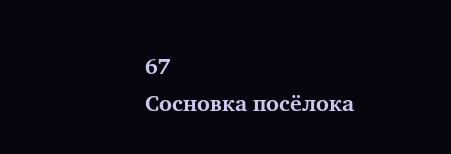67
Сосновка посёлока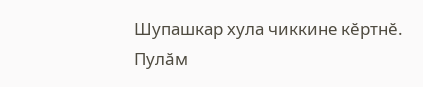Шупашкар хула чиккине кӗртнӗ.
Пулӑм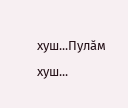хуш...Пулӑм хуш...